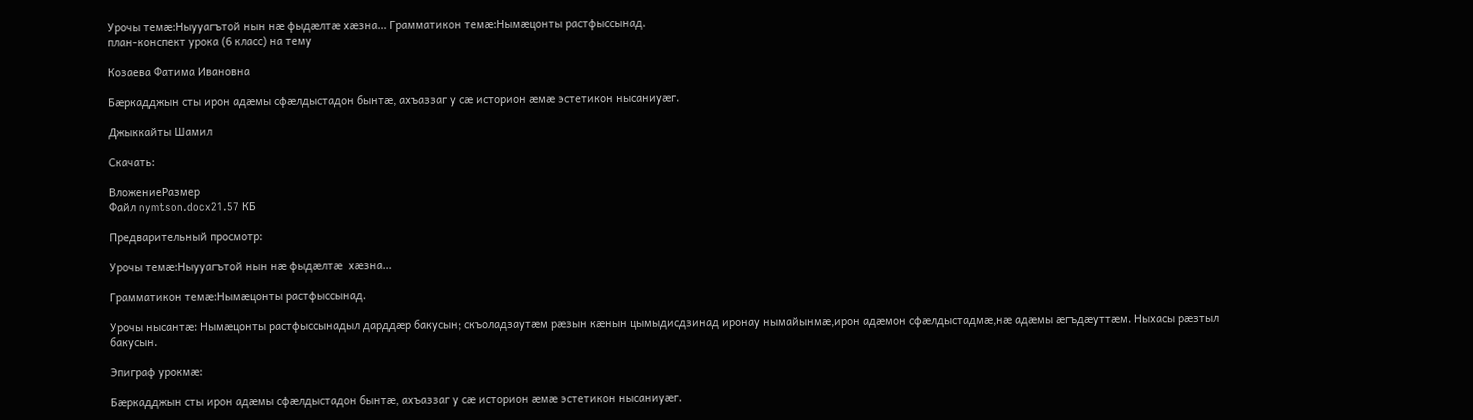Урочы темӕ:Ныууагътой нын нӕ фыдӕлтӕ хӕзна... Грамматикон темӕ:Нымӕцонты растфыссынад.
план-конспект урока (6 класс) на тему

Козаева Фатима Ивановна

Бӕркадджын сты ирон адӕмы сфӕлдыстадон бынтӕ, ахъаззаг у сӕ историон ӕмӕ эстетикон нысаниуӕг.

Джыккайты Шамил

Скачать:

ВложениеРазмер
Файл nymtson.docx21.57 КБ

Предварительный просмотр:

Урочы темӕ:Ныууагътой нын нӕ фыдӕлтӕ  хӕзна...

Грамматикон темӕ:Нымӕцонты растфыссынад.

Урочы нысантӕ: Нымӕцонты растфыссынадыл дарддӕр бакусын; скъоладзаутӕм рӕзын кӕнын цымыдисдзинад иронау нымайынмӕ,ирон адӕмон сфӕлдыстадмӕ,нӕ адӕмы ӕгъдӕуттӕм. Ныхасы рӕзтыл бакусын.

Эпиграф урокмӕ:

Бӕркадджын сты ирон адӕмы сфӕлдыстадон бынтӕ, ахъаззаг у сӕ историон ӕмӕ эстетикон нысаниуӕг.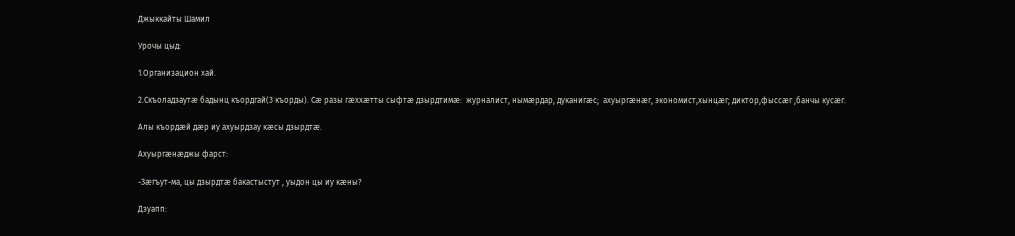Джыккайты Шамил

Урочы цыд:

1.Организацион хай.

2.Скъоладзаутӕ бадынц къордгай(3 къорды). Сӕ разы гӕххӕтты сыфтӕ дзырдтимӕ:  журналист, нымӕрдар, дуканигӕс;  ахуыргӕнӕг, экономист,хынцӕг; диктор,фыссӕг ,банчы кусӕг.

Алы къордӕй дӕр иу ахуырдзау кӕсы дзырдтӕ.

Ахуыргӕнӕджы фарст:

-Зӕгъут-ма, цы дзырдтӕ бакастыстут , уыдон цы иу кӕны?

Дзуапп: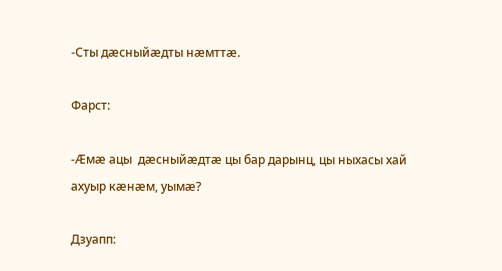-Сты дӕсныйӕдты нӕмттӕ.

Фарст:

-Ӕмӕ ацы  дӕсныйӕдтӕ цы бар дарынц, цы ныхасы хай ахуыр кӕнӕм, уымӕ?

Дзуапп: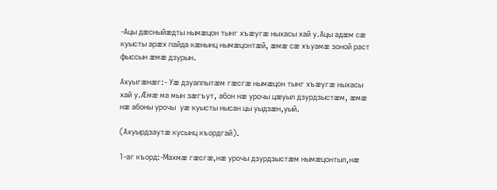-Ацы дӕсныйӕдты нымӕцон тынг хъӕугӕ ныхасы хай у.Ацы адӕм сӕ  куысты арӕх пайда кӕнынц нымӕцонтӕй, ӕмӕ сӕ хъуамӕ зоной раст  фыссын ӕмӕ дзурын.

Ахуыгӕнӕг:- Уӕ дзуаппытӕм гӕсгӕ нымӕцон тынг хъӕугӕ ныхасы хай у.Ӕмӕ ма мын зӕгъут, абон нӕ урочы цӕуыл дзурдзыстӕм, ӕмӕ нӕ абоны урочы  уӕ куысты нысан цы уыдзӕн,уый.

(Ахуырдзаутӕ кусынц къордгай).

1-аг къорд:-Махмӕ гӕсгӕ,нӕ урочы дзурдзыстӕм нымӕцонтыл,нӕ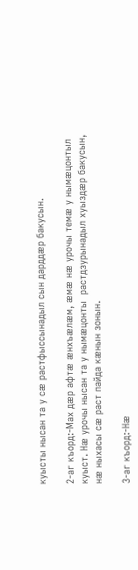куысты нысан та у сӕ растфыссынадыл сын дарддӕр бакусын.

2-аг къорд:-Мах дӕр афтӕ ӕнхъӕлӕм, ӕмӕ нӕ урочы темӕ у нымӕцонтыл куыст. Нӕ урочы нысан та у нымӕцонты  растдзурынадыл хуыздӕр бакусын, нӕ ныхасы сӕ раст пайда кӕнын зонын.

3-аг къорд:-Нӕ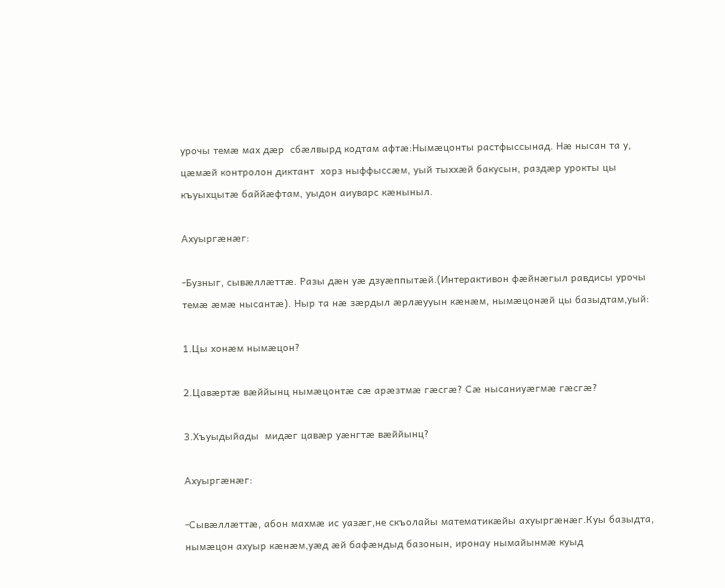урочы темӕ мах дӕр  сбӕлвырд кодтам афтӕ:Нымӕцонты растфыссынад. Нӕ нысан та у, цӕмӕй контролон диктант  хорз ныффыссӕм, уый тыххӕй бакусын, раздӕр урокты цы къуыхцытӕ баййӕфтам, уыдон аиуварс кӕныныл.

Ахуыргӕнӕг:

-Бузныг, сывӕллӕттӕ. Разы дӕн уӕ дзуӕппытӕй.(Интерактивон фӕйнӕгыл равдисы урочы темӕ ӕмӕ нысантӕ). Ныр та нӕ зӕрдыл ӕрлӕууын кӕнӕм, нымӕцонӕй цы базыдтам,уый:

1.Цы хонӕм нымӕцон?

2.Цавӕртӕ вӕййынц нымӕцонтӕ сӕ арӕзтмӕ гӕсгӕ? Сӕ нысаниуӕгмӕ гӕсгӕ?

3.Хъуыдыйады  мидӕг цавӕр уӕнгтӕ вӕййынц?

Ахуыргӕнӕг:

-Сывӕллӕттӕ, абон махмӕ ис уазӕг,не скъолайы математикӕйы ахуыргӕнӕг.Куы базыдта, нымӕцон ахуыр кӕнӕм,уӕд ӕй бафӕндыд базонын, иронау нымайынмӕ куыд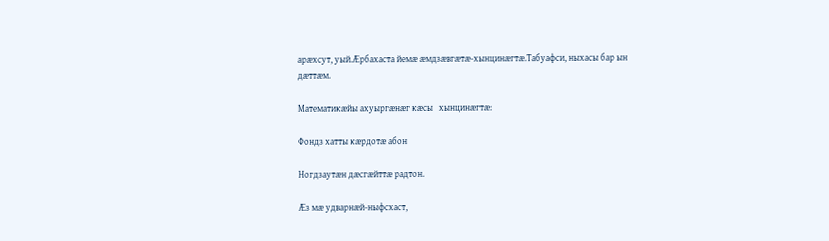арӕхсут, уый.Ӕрбахаста йемӕ ӕмдзӕвгӕтӕ-хынцинӕгтӕ.Табуафси, ныхасы бар ын дӕттӕм.

Математикӕйы ахуыргӕнӕг кӕсы   хынцинӕгтӕ:

Фондз хатты кӕрдотӕ абон

Ногдзаутӕн дӕсгӕйттӕ радтон.

Ӕз мӕ удварнӕй-ныфсхаст,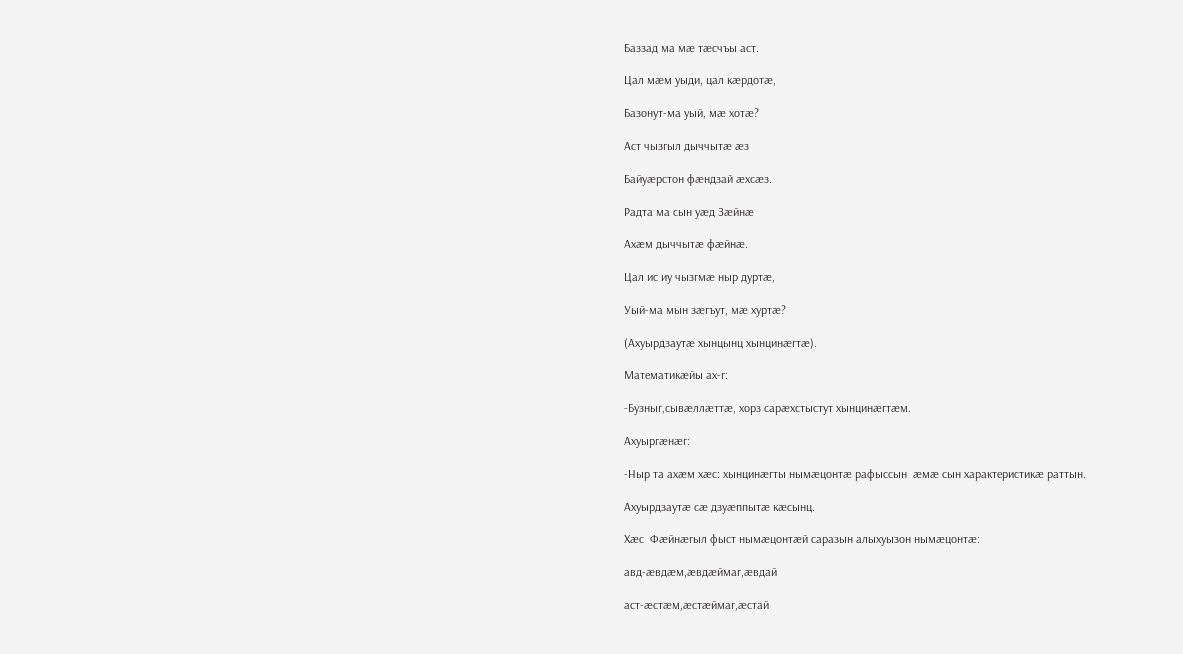Баззад ма мӕ тӕсчъы аст.

Цал мӕм уыди, цал кӕрдотӕ,

Базонут-ма уый, мӕ хотӕ?

Аст чызгыл дыччытӕ ӕз

Байуӕрстон фӕндзай ӕхсӕз.

Радта ма сын уӕд Зӕйнӕ

Ахӕм дыччытӕ фӕйнӕ.

Цал ис иу чызгмӕ ныр дуртӕ,

Уый-ма мын зӕгъут, мӕ хуртӕ?

(Ахуырдзаутӕ хынцынц хынцинӕгтӕ).

Математикӕйы ах-г:

-Бузныг,сывӕллӕттӕ, хорз сарӕхстыстут хынцинӕгтӕм.

Ахуыргӕнӕг:

-Ныр та ахӕм хӕс: хынцинӕгты нымӕцонтӕ рафыссын  ӕмӕ сын характеристикӕ раттын.

Ахуырдзаутӕ сӕ дзуӕппытӕ кӕсынц.

Хӕс  Фӕйнӕгыл фыст нымӕцонтӕй саразын алыхуызон нымӕцонтӕ:

авд-ӕвдӕм,ӕвдӕймаг,ӕвдай

аст-ӕстӕм,ӕстӕймаг,ӕстай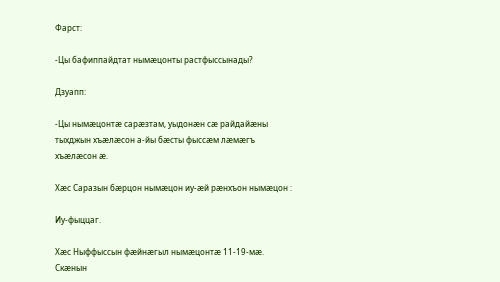Фарст:

-Цы бафиппайдтат нымӕцонты растфыссынады?

Дзуапп:

-Цы нымӕцонтӕ сарӕзтам, уыдонӕн сӕ райдайӕны тыхджын хъӕлӕсон а-йы бӕсты фыссӕм лӕмӕгъ хъӕлӕсон ӕ.

Хӕс Саразын бӕрцон нымӕцон иу-ӕй рӕнхъон нымӕцон :

Иу-фыццаг.

Хӕс Ныффыссын фӕйнӕгыл нымӕцонтӕ 11-19-мӕ. Скӕнын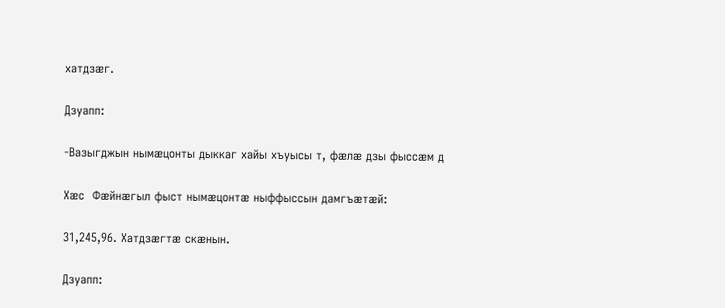хатдзӕг.

Дзуапп:

-Вазыгджын нымӕцонты дыккаг хайы хъуысы т, фӕлӕ дзы фыссӕм д

Хӕс  Фӕйнӕгыл фыст нымӕцонтӕ ныффыссын дамгъӕтӕй:

31,245,96. Хатдзӕгтӕ скӕнын.

Дзуапп: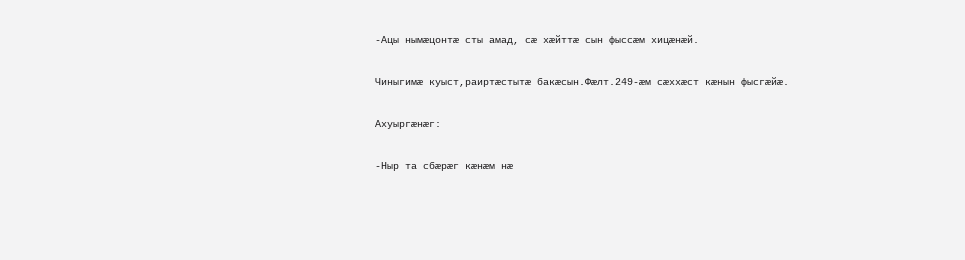-Ацы нымӕцонтӕ сты амад, сӕ хӕйттӕ сын фыссӕм хицӕнӕй.

Чиныгимӕ куыст,раиртӕстытӕ бакӕсын.Фӕлт.249-ӕм сӕххӕст кӕнын фысгӕйӕ.

Ахуыргӕнӕг:

-Ныр та сбӕрӕг кӕнӕм нӕ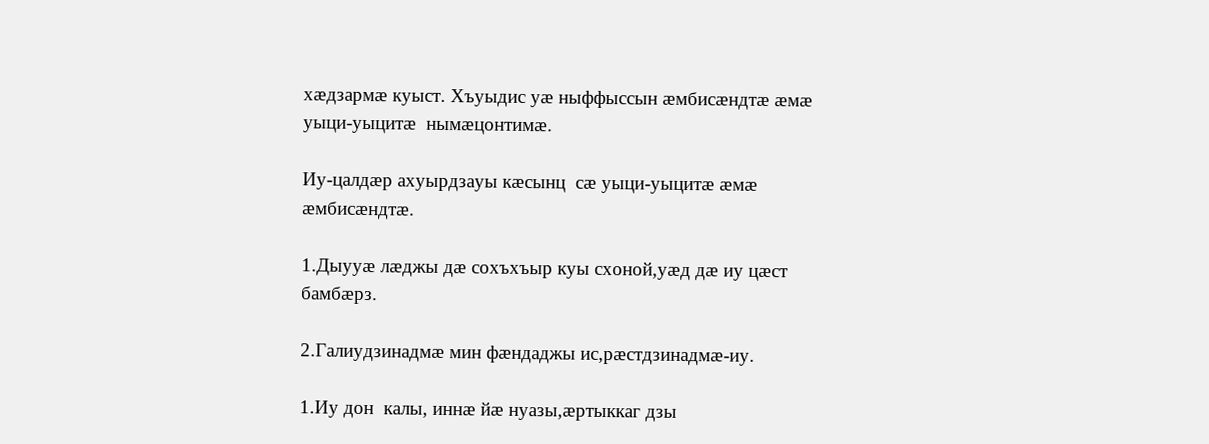хӕдзармӕ куыст. Хъуыдис уӕ ныффыссын ӕмбисӕндтӕ ӕмӕ уыци-уыцитӕ  нымӕцонтимӕ.

Иу-цалдӕр ахуырдзауы кӕсынц  сӕ уыци-уыцитӕ ӕмӕ ӕмбисӕндтӕ.

1.Дыууӕ лӕджы дӕ сохъхъыр куы схоной,уӕд дӕ иу цӕст бамбӕрз.

2.Галиудзинадмӕ мин фӕндаджы ис,рӕстдзинадмӕ-иу.

1.Иу дон  калы, иннӕ йӕ нуазы,ӕртыккаг дзы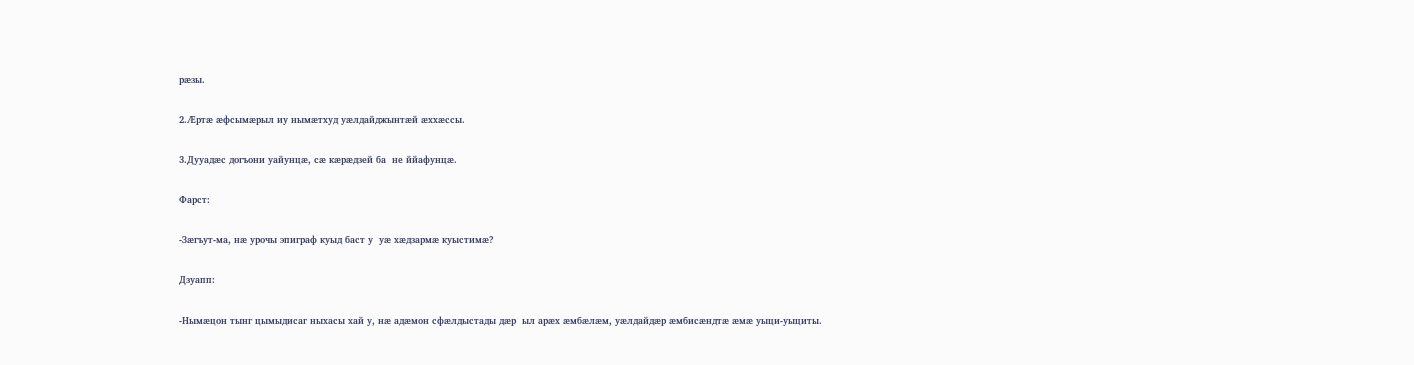рӕзы.

2.Ӕртӕ ӕфсымӕрыл иу нымӕтхуд уӕлдайджынтӕй ӕххӕссы.

3.Дууадӕс догъони уайунцӕ, сӕ кӕрӕдзей ба  не ййафунцӕ.

Фарст:

-Зӕгъут-ма, нӕ урочы эпиграф куыд баст у  уӕ хӕдзармӕ куыстимӕ?

Дзуапп:

-Нымӕцон тынг цымыдисаг ныхасы хай у, нӕ адӕмон сфӕлдыстады дӕр  ыл арӕх ӕмбӕлӕм, уӕлдайдӕр ӕмбисӕндтӕ ӕмӕ уыци-уыциты.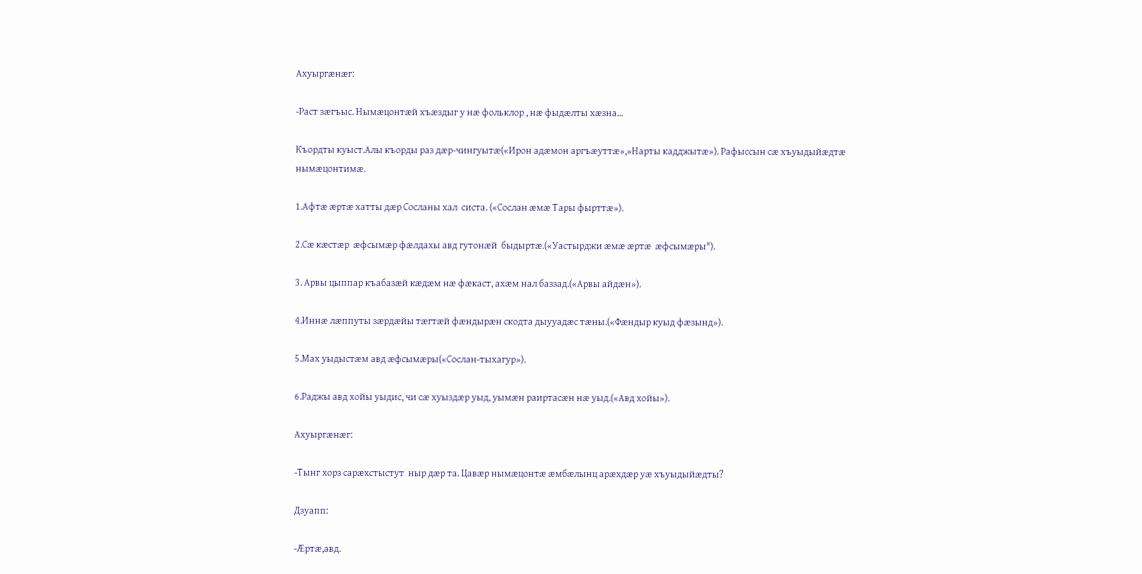Ахуыргӕнӕг:

-Раст зӕгъыс. Нымӕцонтӕй хъӕздыг у нӕ фольклор , нӕ фыдӕлты хӕзна...

Къордты куыст.Алы къорды раз дӕр-чингуытӕ(«Ирон адӕмон аргъӕуттӕ»,»Нарты кадджытӕ»). Рафыссын сӕ хъуыдыйӕдтӕ нымӕцонтимӕ.

1.Афтӕ ӕртӕ хатты дӕр Сосланы хал  систа. («Сослан ӕмӕ Тары фырттӕ»).

2.Сӕ кӕстӕр  ӕфсымӕр фӕлдахы авд гутонӕй  быдыртӕ.(«Уастырджи ӕмӕ ӕртӕ  ӕфсымӕры").

3. Арвы цыппар къабазӕй кӕдӕм нӕ фӕкаст, ахӕм нал баззад.(«Арвы айдӕн»).

4.Иннӕ лӕппуты зӕрдӕйы тӕгтӕй фӕндырӕн скодта дыууадӕс тӕны.(«Фӕндыр куыд фӕзынд»).

5.Мах уыдыстӕм авд ӕфсымӕры(«Сослан-тыхагур»).

6.Раджы авд хойы уыдис, чи сӕ хуыздӕр уыд, уымӕн раиртасӕн нӕ уыд.(«Авд хойы»).

Ахуыргӕнӕг:

-Тынг хорз сарӕхстыстут  ныр дӕр та. Цавӕр нымӕцонтӕ ӕмбӕлынц арӕхдӕр уӕ хъуыдыйӕдты?

Дзуапп:

-Ӕртӕ,авд.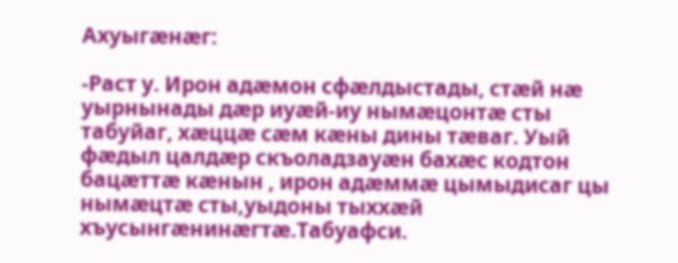Ахуыгӕнӕг:

-Раст у. Ирон адӕмон сфӕлдыстады, стӕй нӕ уырнынады дӕр иуӕй-иу нымӕцонтӕ сты табуйаг, хӕццӕ сӕм кӕны дины тӕваг. Уый фӕдыл цалдӕр скъоладзауӕн бахӕс кодтон бацӕттӕ кӕнын , ирон адӕммӕ цымыдисаг цы нымӕцтӕ сты,уыдоны тыххӕй хъусынгӕнинӕгтӕ.Табуафси.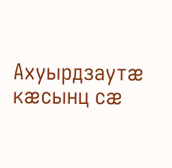Ахуырдзаутӕ кӕсынц сӕ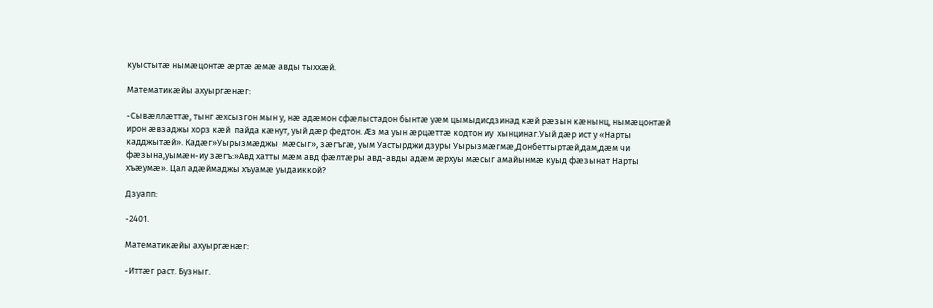куыстытӕ нымӕцонтӕ ӕртӕ ӕмӕ авды тыххӕй.

Математикӕйы ахуыргӕнӕг:

-Сывӕллӕттӕ, тынг ӕхсызгон мын у, нӕ адӕмон сфӕлыстадон бынтӕ уӕм цымыдисдзинад кӕй рӕзын кӕнынц, нымӕцонтӕй  ирон ӕвзаджы хорз кӕй  пайда кӕнут, уый дӕр федтон. Ӕз ма уын ӕрцӕттӕ кодтон иу  хынцинаг.Уый дӕр ист у «Нарты кадджытӕй». Кадӕг»Уырызмӕджы  мӕсыг», зӕгъгӕ, уым Уастырджи дзуры Уырызмӕгмӕ,Донбеттыртӕй,дам,дӕм чи фӕзына,уымӕн-иу зӕгъ:»Авд хатты мӕм авд фӕлтӕры авд-авды адӕм ӕрхуы мӕсыг амайынмӕ куыд фӕзынат Нарты хъӕумӕ». Цал адӕймаджы хъуамӕ уыдаиккой?

Дзуапп:

-2401.

Математикӕйы ахуыргӕнӕг:

-Иттӕг раст. Бузныг.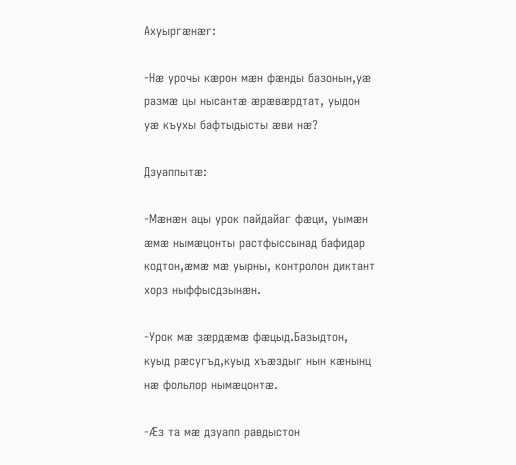Ахуыргӕнӕг:

-Нӕ урочы кӕрон мӕн фӕнды базонын,уӕ размӕ цы нысантӕ ӕрӕвӕрдтат, уыдон уӕ къухы бафтыдысты ӕви нӕ?

Дзуаппытӕ:

-Мӕнӕн ацы урок пайдайаг фӕци, уымӕн ӕмӕ нымӕцонты растфыссынад бафидар кодтон,ӕмӕ мӕ уырны, контролон диктант хорз ныффысдзынӕн.

-Урок мӕ зӕрдӕмӕ фӕцыд.Базыдтон, куыд рӕсугъд,куыд хъӕздыг нын кӕнынц нӕ фольлор нымӕцонтӕ.

-Ӕз та мӕ дзуапп равдыстон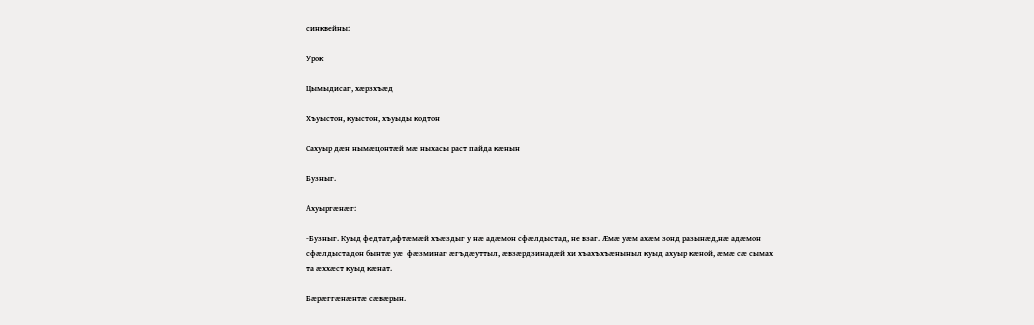синквейны:

Урок

Цымыдисаг, хӕрзхъӕд

Хъуыстон, куыстон, хъуыды кодтон

Сахуыр дӕн нымӕцонтӕй мӕ ныхасы раст пайда кӕнын

Бузныг.

Ахуыргӕнӕг:

-Бузныг. Куыд федтат,афтӕмӕй хъӕздыг у нӕ адӕмон сфӕлдыстад, не взаг. Ӕмӕ уӕм ахӕм зонд разынӕд,нӕ адӕмон сфӕлдыстадон бынтӕ уӕ  фӕзминаг ӕгъдӕуттыл, ӕвзӕрдзинадӕй хи хъахъхъӕныныл куыд ахуыр кӕной, ӕмӕ сӕ сымах та ӕххӕст куыд кӕнат.

Бӕрӕггӕнӕнтӕ сӕвӕрын.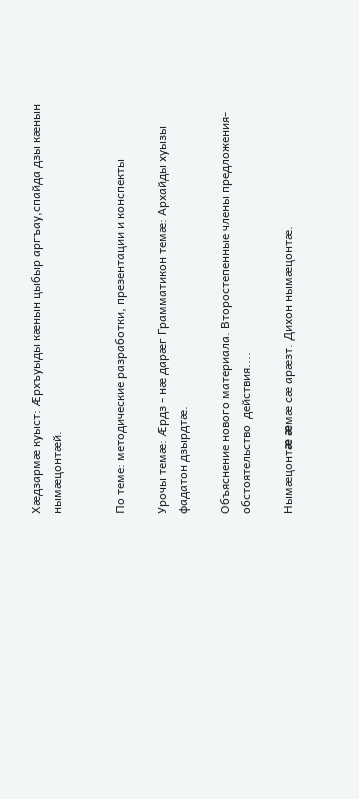Хӕдзармӕ куыст: Ӕрхъуыды кӕнын цыбыр аргъау,спайда дзы кӕнын нымӕцонтӕй.


По теме: методические разработки, презентации и конспекты

Урочы темӕ: Æрдз - нæ дарæг Грамматикон темӕ: Архайды хуызы фадатон дзырдтӕ.

Объяснение нового материала. Второстепенные члены предложения- обстоятельство  действия....

Нымӕцонтæ æмæ сæ арæзт. Дихон нымæцонтæ.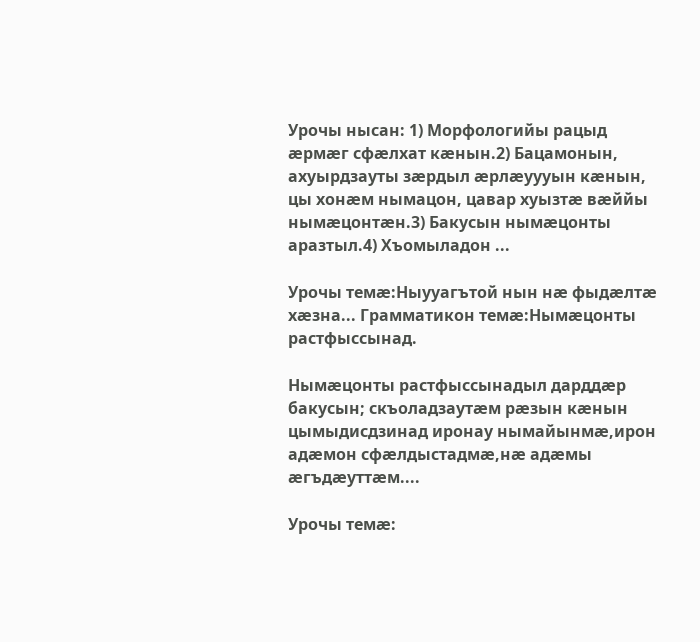Урочы нысан: 1) Морфологийы рацыд ӕрмӕг сфӕлхат кӕнын.2) Бацамонын, ахуырдзауты зӕрдыл ӕрлӕуууын кӕнын, цы хонӕм нымацон, цавар хуызтӕ вӕййы нымӕцонтӕн.3) Бакусын нымӕцонты аразтыл.4) Хъомыладон ...

Урочы темӕ:Ныууагътой нын нӕ фыдӕлтӕ хӕзна... Грамматикон темӕ:Нымӕцонты растфыссынад.

Нымӕцонты растфыссынадыл дарддӕр бакусын; скъоладзаутӕм рӕзын кӕнын цымыдисдзинад иронау нымайынмӕ,ирон адӕмон сфӕлдыстадмӕ,нӕ адӕмы ӕгъдӕуттӕм....

Урочы темæ: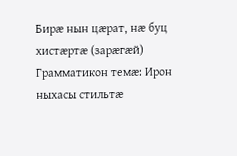Бирæ нын цæрат, нæ буц хистæртæ (зарæгæй) Грамматикон темæ: Ирон ныхасы стильтæ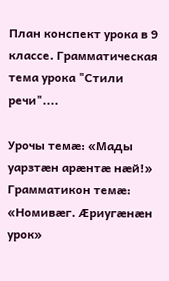План конспект урока в 9 классе. Грамматическая тема урока "Стили речи"....

Урочы темæ: «Мады уарзтӕн арӕнтӕ нӕй!» Грамматикон темæ: «Номивӕг. Ӕриугӕнӕн урок»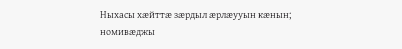Ныхасы хæйттæ зæрдыл æрлæууын кæнын; номивӕджы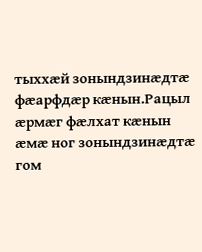тыххæй зонындзинæдтæ фæарфдæр кæнын.Рацыл æрмæг фæлхат кæнын æмæ ног зонындзинæдтæ гом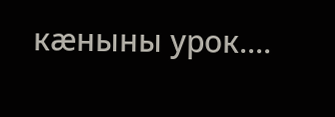кæныны урок....